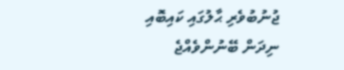ޖުނުބުވެރި ޙާލުގައި ކައިބޮއި ނިދަން ބޭނުންވެއްޖެ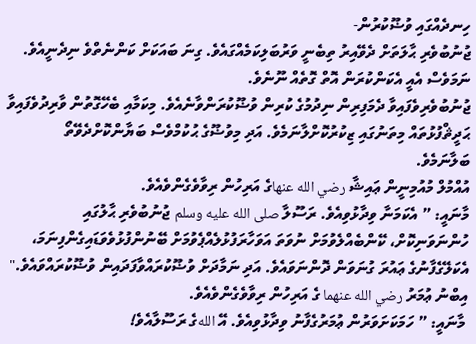ހިނދެއްގައި ވުޟޫކުރުން-
ޖުނުބުވެރި ޙާލަތަށް ދެވޭއިރު ތިބެނީ ވަރުބަލިކަމެއްގައެވެ. ގިނަ ބައަކަށް ކަންނެތްވެ ނިދެނީއެވެ. ނަމަވެސް އެއީ އެކަންކުރަން އޮތް ގޮތެއް ނޫނެވެ.
ޖުނުބުވެރިވެފައިވާ ދެމަފިރިން ނިދުމުގެ ކުރިން ވުޟޫކުރަންވާނެއެވެ. މިކަމާއި ބެހޭގޮތުން ވާރިދުވެފައިވާ ޙަދީޘްފުޅުތައް މިތަނުގައި ޒިކުރުކޮށްލާނަމެވެ. އަދި މިވުޟޫގެ ޙުކުމްވެސް ބަޔާންކޮށްދެވޭތޯ ބަލާނަމެވެ.
އުއްމުލް މުއުމިނީން ޢައިޝާ رضي الله عنهاގެ އަރިހުން ރިވާވެގެންވެއެވެ.
މާނައީ: ” އެކަމަނާ ވިދާޅުވިއެވެ. ރަސޫލާ صلى الله عليه وسلم ޖުނުބުވެރި ޙާލުގައި ހުންނަވަނިކޮށް، ކޭންބެއްލެވުމަށް ނުވަތަ އަވަހާރަފުޅުލެއްޕެވުމަށް ބޭނުންފުޅުވެވަޑައިގެންފިނަމަ، އެކަލޭގެފާނުގެ ޢައުރަ ގުނަވަން ދޮންނަވައެވެ. އަދި ނަމާދަށް ވުޟޫކުރައްވާފަދައިން ވުޟޫކުރައްވައެވެ."
އިބްނު ޢުމަރު رضي الله عنهما ގެ އަރިހުން ރިވާވެގެންވެއެވެ.
 މާނައީ: ” ހަމަކަށަވަރުން ޢުމަރުގެފާނު ވިދާޅުވިއެވެ. އޭ اللهގެ ރަސޫލާއެވެ!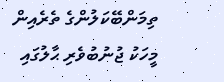ތިމަންބޭކަލުންގެ ތެރެއިން މީހަކު ޖުނުބުވެރި ޙާލުގައި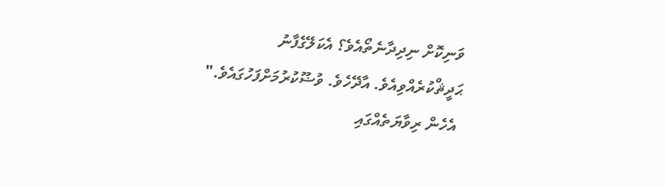ވަނިކޮށް ނިދިދާނެތޯއެވެ؟ އެކަލޭގެފާނު ޙަދީޘްކުރެއްވިއެވެ. އާދޭހެވެ. ވުޟޫކުރުމަށްފަހުގައެވެ."
 އެހެން ރިވާޔަތެއްގައި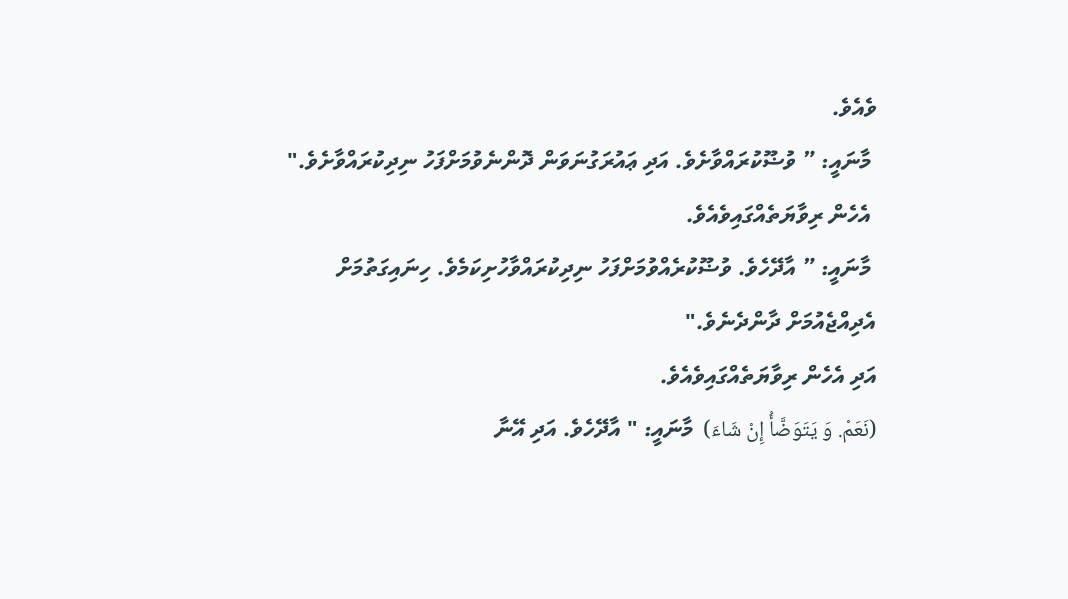ވެއެވެ.
 މާނައީ: ” ވުޟޫކުރައްވާށެވެ. އަދި ޢައުރަގުނަވަން ދޮންނެވުމަށްފަހު ނިދިކުރައްވާށެވެ."
 އެހެން ރިވާޔަތެއްގައިވެއެވެ.
 މާނައީ: ” އާދޭހެވެ. ވުޟޫކުރެއްވުމަށްފަހު ނިދިކުރައްވާހުށިކަމެވެ. ހިނައިގަތުމަށް އެދިއްޖެއުމަށް ދާންދެނެވެ."
އަދި އެހެން ރިވާޔަތެއްގައިވެއެވެ.
(نَعَمْ. وَ يَتَوَضَّأُ إِنْ شَاءَ)  މާނައީ: " އާދޭހެވެ. އަދި އޭނާ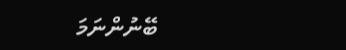ބޭނުންނަމަ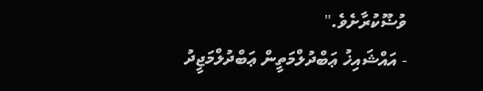ވުޟޫކުރާށެވެ."
- އައްޝައިޚު ޢަބްދުލްމަތީން ޢަބްދުލްމަޖީދު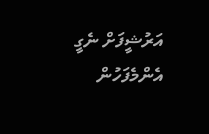އަރުޝީފަށް ނެގީ
އެންމެފަހުން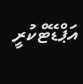އަޕްޑޭޓްކުރީ